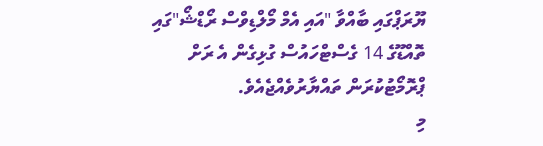ޔޫރަޕްގައި ބާއްވާ "އައި އެމް މޯލްޑިވްސް ރޯޑްޝޯ"ގައި ތޮއްޑޫގެ 14 ގެސްޓްހައުސް ގުޅިގެން އެ ރަށް ޕްރޮމޯޓުކުރަން ތައްޔާރުވެއްޖެއެވެ.
މި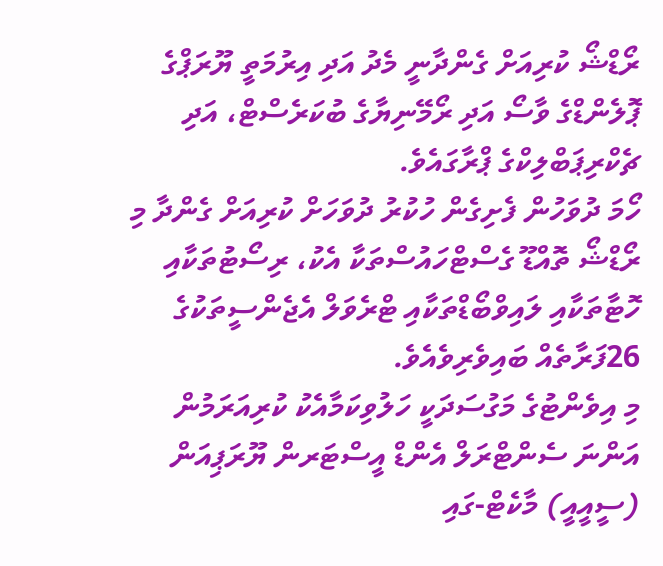ރޯޑްޝޯ ކުރިއަށް ގެންދާނީ މެދު އަދި އިރުމަތީ ޔޫރަޕްގެ ޕޮލެންޑްގެ ވާސޯ އަދި ރޯމޭނިޔާގެ ބުކަރެސްޓް، އަދި ޗެކްރިޕަބްލިކްގެ ޕްރާގައެވެ.
ހޯމަ ދުވަހުން ފެށިގެން ހުކުރު ދުވަހަށް ކުރިއަށް ގެންދާ މި ރޯޑްޝޯ ތޮއްޑޫ ގެސްޓްހައުސްތަކާ އެކު، ރިސޯޓުތަކާއި ހޮޓާތަކާއި ލައިވްބޯޑްތަކާއި ޓްރެވަލް އެޖެންސީތަކުގެ 26ފަރާތެއް ބައިވެރިވެއެވެ.
މި އިވެންޓުގެ މަގުސަދަކީ ހަލުވިކަމާއެކު ކުރިއަރަމުން އަންނަ ސެންޓްރަލް އެންޑް އީސްޓަރން ޔޫރަޕިއަން (ސީއީއީ) މާކެޓް-ގައި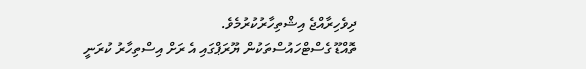ދިވެހިރާއްޖެ އިޝްތިހާރުކުރުމެވެ.
ތޮއްޑޫ ގެސްޓްހައުސްތަކުން ޔޫރަޕްގައި އެ ރަށް އިސްތިހާރު ކުރަނީ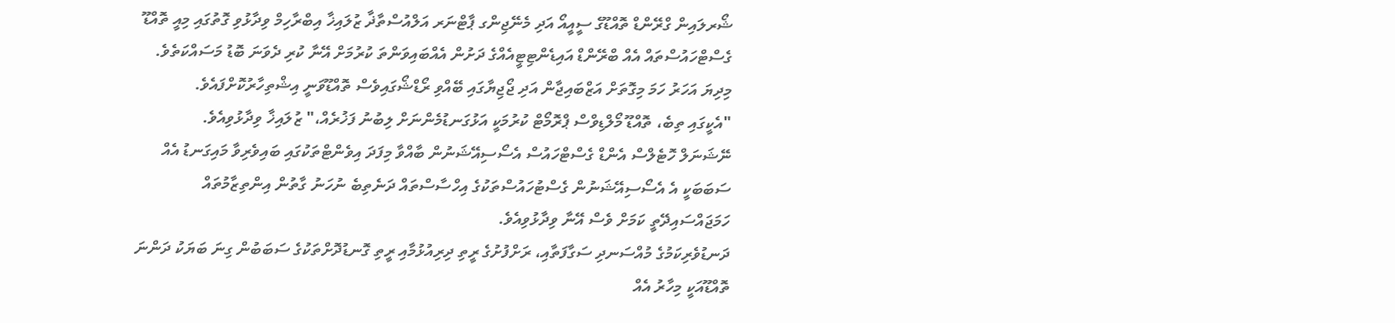ޝޯރލައިން ގްރޭންޑް ތޮއްޑޫގެ ސީއީއޯ އަދި މެނޭޖިންގ ޕާޓްނަރ އަލްއުސްތާޛާ ޒުލައިޚާ އިބްރާހިމް ވިދާޅުވި ގޮތުގައި މިއީ ތޮއްޑޫ ގެސްޓްހައުސްތައް އެއް ބްރޭންޑް އައިޑެންޓިޓީއެއްގެ ދަށުން އެއްބައިވަންތަ ކުރުމަށް އޭނާ ކުރި ދެވަނަ ބޮޑު މަސައްކަތެވެ. މިދިޔަ އަހަރު ހަމަ މިގޮތަށް އަޒްބައިޖާން އަދި ޖޯޖިޔާގައި ބޭއްވި ރޯޑްޝޯގައިވެސް ތޮއްޑޫވަނީ އިޝްތިހާރުކޮށްފައެވެ.
"އެކީގައި ތިބެ، ތޮއްޑޫ މޯލްޑިވްސް ޕްރޮމޯޓް ކުރުމަކީ އަޅުގަނޑުމެންނަށް ލިބުނު ފަޚުރެއް،" ޒުލައިޚާ ވިދާޅުވިއެވެ.
ނޭޝަނަލް ހޮޓެލްސް އެންޑް ގެސްޓްހައުސް އެސޯސިއޭޝަނުން ބާއްވާ މިފަދަ އިވެންޓްތަކުގައި ބައިވެރިވާ މައިގަނޑު އެއް ސަބަބަކީ އެ އެސޯސިއޭޝަނުން ގެސްޓުހައުސްތަކުގެ އިހްސާސްތައް ދަނެތިބެ ނުހަނު ގާތުން އިންތިޒާމުތައް ހަމަޖައްސައިދޭތީ ކަމަށް ވެސް އޭނާ ވިދާޅުވިއެވެ.
ދަނޑުވެރިކަމުގެ މުއްސަނދި ސަގާފަތާއި، ރަށްފުށުގެ ރީތި ދިރިއުޅުމާއި ރީތި ގޮނޑުދޮށްތަކުގެ ސަބަބުން ގިނަ ބަޔަކު ދަންނަ ތޮއްޑޫއަކީ މިހާރު އެއް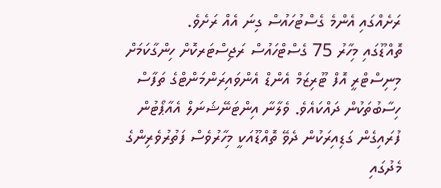ރަށެއްގައި އެންމެ ގެސްޓުހައުސް ގިނަ އެއް ރަށެވެ.
ތޮއްޑޫގައި މިހާރު 75 ގެސްޓްހައުސް ރަޖިސްޓަރކޮށް ހިންގާކަމަށް މިނިސްޓްރީ އޮފް ޓޫރިޒަމް އެންޑް އެންވައިރަންމަންޓްގެ ތަފާސް ހިސާބުތަކުން ދައްކައެވެ. ވެލާނާ އިންޓަނޭޝަނަލް އެއާޕޯޓުން ފުރައިގެން ގަޑިއިރަކުން ދެވޭ ތޮއްޑޫއަކީ މިހާރުވެސް ފަތުރުވެރިންގެ މެދުގައި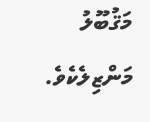މަޤުބޫލު މަންޒިލެކެވެ.